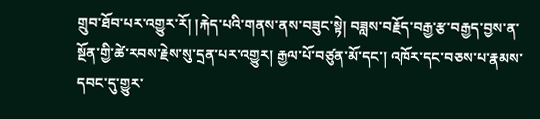གྲུབ་ཐོབ་པར་འགྱུར་རོ། །རྐེད་པའི་གནས་ནས་བཟུང་སྟེ། བཟླས་བརྗོད་བརྒྱ་རྩ་བརྒྱད་བྱས་ན་སྔོན་གྱི་ཚེ་རབས་རྗེས་སུ་དྲན་པར་འགྱུར། རྒྱལ་པོ་བཙུན་མོ་དང་། འཁོར་དང་བཅས་པ་རྣམས་དབང་དུ་གྱུར་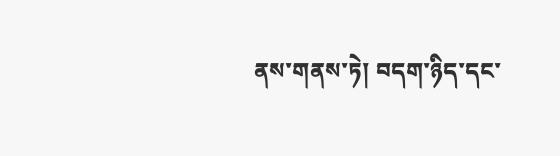ནས་གནས་ཏེ། བདག་ཉིད་དང་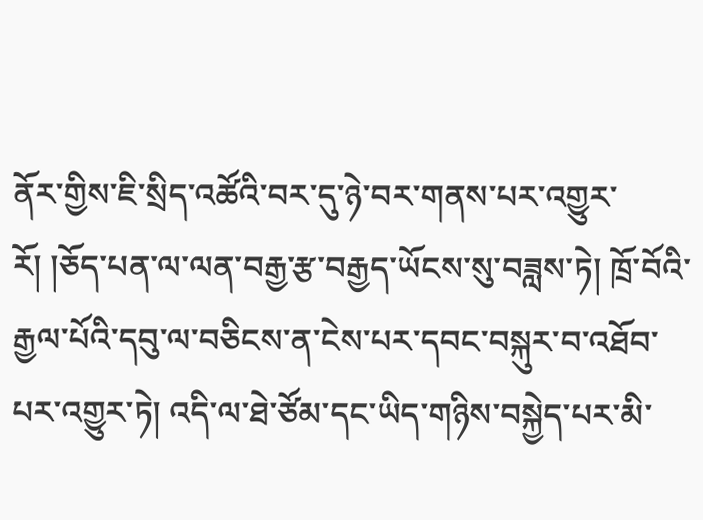ནོར་གྱིས་ཇི་སྲིད་འཚོའི་བར་དུ་ཉེ་བར་གནས་པར་འགྱུར་རོ། །ཅོད་པན་ལ་ལན་བརྒྱ་རྩ་བརྒྱད་ཡོངས་སུ་བཟླས་ཏེ། ཁྲོ་བོའི་རྒྱལ་པོའི་དབུ་ལ་བཅིངས་ན་ངེས་པར་དབང་བསྐུར་བ་འཐོབ་པར་འགྱུར་ཏེ། འདི་ལ་ཐེ་ཙོམ་དང་ཡིད་གཉིས་བསྐྱེད་པར་མི་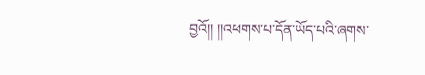བྱའོ།། །།འཕགས་པ་དོན་ཡོད་པའི་ཞགས་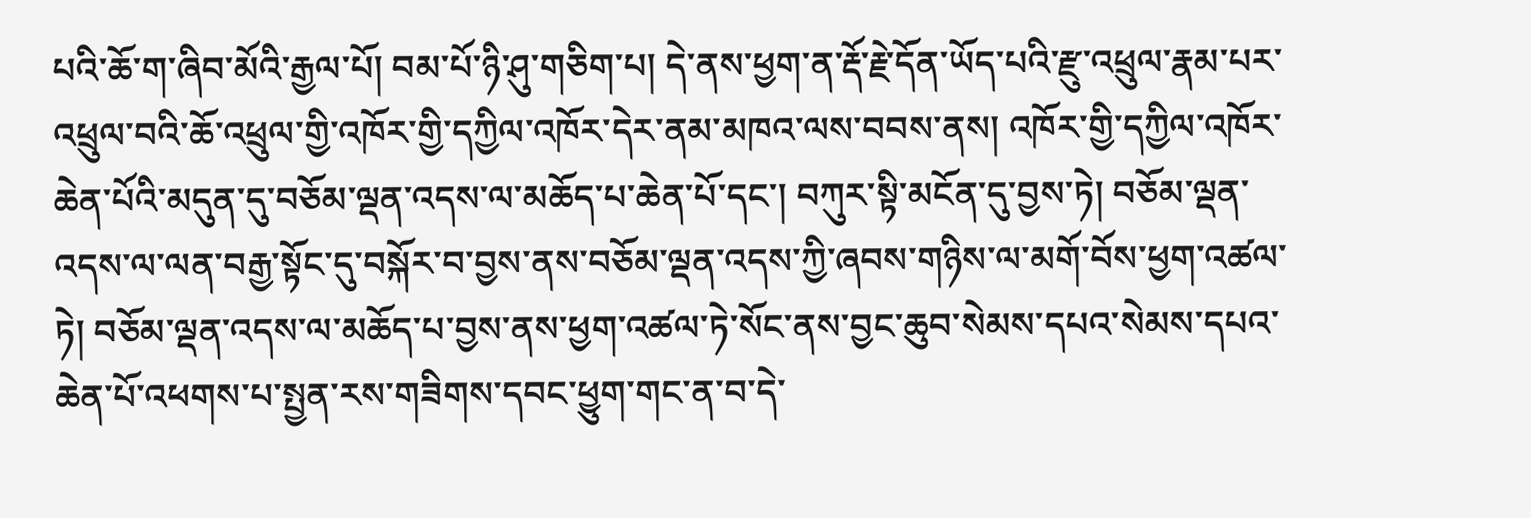པའི་ཆོ་ག་ཞིབ་མོའི་རྒྱལ་པོ། བམ་པོ་ཉི་ཤུ་གཅིག་པ། དེ་ནས་ཕྱག་ན་རྡོ་རྗེ་དོན་ཡོད་པའི་རྫུ་འཕྲུལ་རྣམ་པར་འཕྲུལ་བའི་ཆོ་འཕྲུལ་གྱི་འཁོར་གྱི་དཀྱིལ་འཁོར་དེར་ནམ་མཁའ་ལས་བབས་ནས། འཁོར་གྱི་དཀྱིལ་འཁོར་ཆེན་པོའི་མདུན་དུ་བཅོམ་ལྡན་འདས་ལ་མཆོད་པ་ཆེན་པོ་དང་། བཀུར་སྟི་མངོན་དུ་བྱས་ཏེ། བཅོམ་ལྡན་འདས་ལ་ལན་བརྒྱ་སྟོང་དུ་བསྐོར་བ་བྱས་ནས་བཅོམ་ལྡན་འདས་ཀྱི་ཞབས་གཉིས་ལ་མགོ་བོས་ཕྱག་འཚལ་ཏེ། བཅོམ་ལྡན་འདས་ལ་མཆོད་པ་བྱས་ནས་ཕྱག་འཚལ་ཏེ་སོང་ནས་བྱང་ཆུབ་སེམས་དཔའ་སེམས་དཔའ་ཆེན་པོ་འཕགས་པ་སྤྱན་རས་གཟིགས་དབང་ཕྱུག་གང་ན་བ་དེ་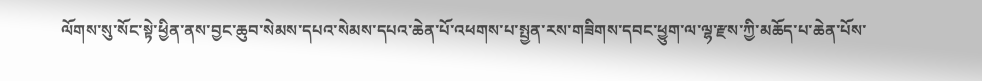ལོགས་སུ་སོང་སྟེ་ཕྱིན་ནས་བྱང་ཆུབ་སེམས་དཔའ་སེམས་དཔའ་ཆེན་པོ་འཕགས་པ་སྤྱན་རས་གཟིགས་དབང་ཕྱུག་ལ་ལྷ་རྫས་ཀྱི་མཆོད་པ་ཆེན་པོས་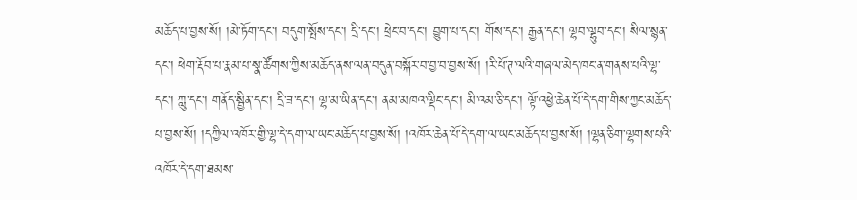མཆོད་པ་བྱས་སོ། །མེ་ཏོག་དང་། བདུག་སྤོས་དང་། དྲི་དང་། ཕྲེང་བ་དང་། བྱུག་པ་དང་། གོས་དང་། རྒྱན་དང་། ལྷབ་ལྷུབ་དང་། སིལ་སྙན་དང་། ཕེག་རྡོབ་པ་རྣམ་པ་སྣ་ཚོགས་ཀྱིས་མཆོད་ནས་ལན་བདུན་བསྐོར་བ་བྱ་བ་བྱས་སོ། །རི་པོ་ཊ་ལའི་གཞལ་མེད་ཁང་ན་གནས་པའི་ལྷ་དང་། ཀླུ་དང་། གནོད་སྦྱིན་དང་། དྲི་ཟ་དང་། ལྷ་མ་ཡིན་དང་། ནམ་མཁའ་ལྡིང་དང་། མི་འམ་ཅི་དང་། ལྟོ་འཕྱེ་ཆེན་པོ་དེ་དག་གིས་ཀྱང་མཆོད་པ་བྱས་སོ། །དཀྱིལ་འཁོར་གྱི་ལྷ་དེ་དག་ལ་ཡང་མཆོད་པ་བྱས་སོ། །འཁོར་ཆེན་པོ་དེ་དག་ལ་ཡང་མཆོད་པ་བྱས་སོ། །ལྷན་ཅིག་ལྷགས་པའི་འཁོར་དེ་དག་ཐམས་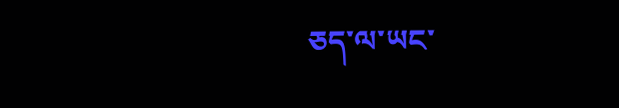ཅད་ལ་ཡང་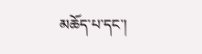མཆོད་པ་དང་།